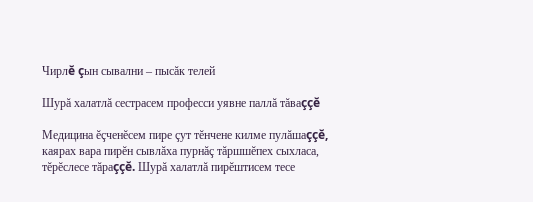Чирлĕ çын сывални – пысăк телей

Шурă халатлă сестрасем професси уявне паллă тăваççĕ

Медицина ĕçченĕсем пире çут тĕнчене килме пулăшаççĕ, каярах вара пирĕн сывлăха пурнăç тăршшĕпех сыхласа, тĕрĕслесе тăраççĕ. Шурă халатлă пирĕштисем тесе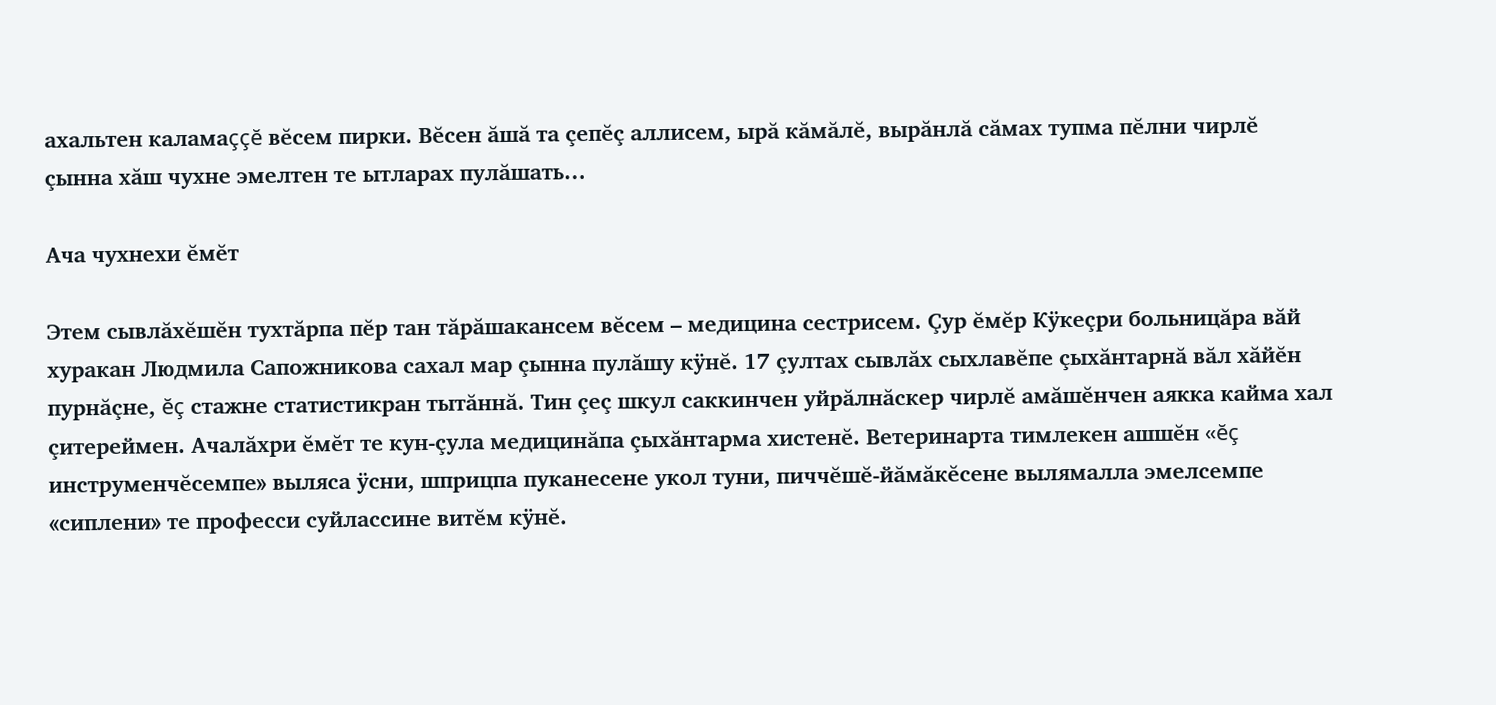ахальтен каламаççĕ вĕсем пирки. Вĕсен ăшă та çепĕç аллисем, ырă кăмăлĕ, вырăнлă сăмах тупма пĕлни чирлĕ çынна хăш чухне эмелтен те ытларах пулăшать…

Ача чухнехи ĕмĕт

Этем сывлăхĕшĕн тухтăрпа пĕр тан тăрăшакансем вĕсем – медицина сестрисем. Çур ĕмĕр Кÿкеçри больницăра вăй хуракан Людмила Сапожникова сахал мар çынна пулăшу кÿнĕ. 17 çултах сывлăх сыхлавĕпе çыхăнтарнă вăл хăйĕн пурнăçне, ĕç стажне статистикран тытăннă. Тин çеç шкул саккинчен уйрăлнăскер чирлĕ амăшĕнчен аякка кайма хал çитереймен. Ачалăхри ĕмĕт те кун-çула медицинăпа çыхăнтарма хистенĕ. Ветеринарта тимлекен ашшĕн «ĕç инструменчĕсемпе» выляса ÿсни, шприцпа пуканесене укол туни, пиччĕшĕ-йăмăкĕсене вылямалла эмелсемпе «сиплени» те професси суйлассине витĕм кÿнĕ.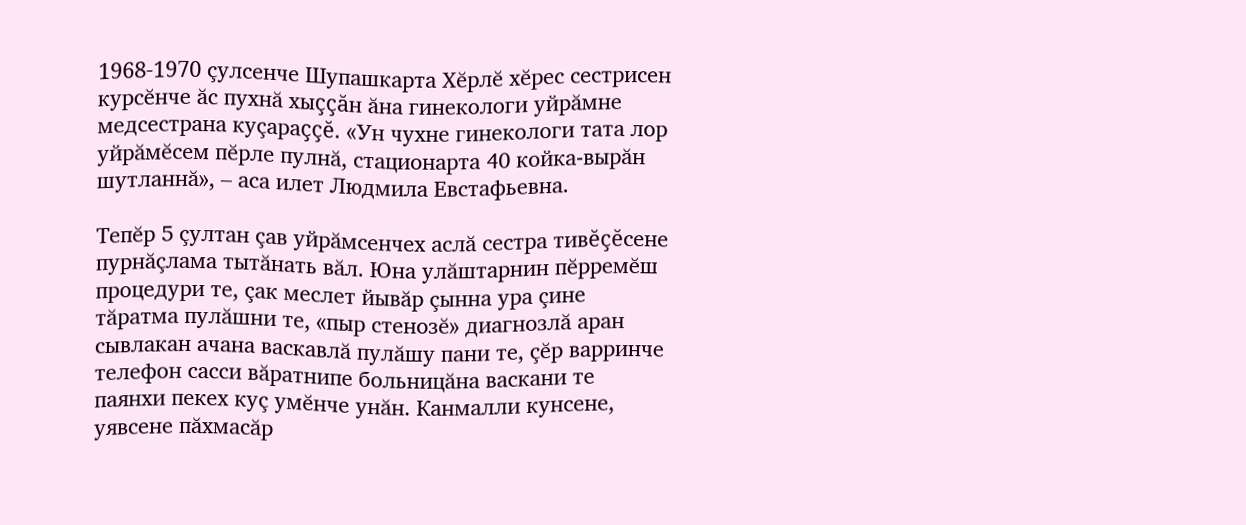1968-1970 çулсенче Шупашкарта Хĕрлĕ хĕрес сестрисен курсĕнче ăс пухнă хыççăн ăна гинекологи уйрăмне медсестрана куçараççĕ. «Ун чухне гинекологи тата лор уйрăмĕсем пĕрле пулнă, стационарта 40 койка-вырăн шутланнă», – аса илет Людмила Евстафьевна.

Тепĕр 5 çултан çав уйрăмсенчех аслă сестра тивĕçĕсене пурнăçлама тытăнать вăл. Юна улăштарнин пĕрремĕш процедури те, çак меслет йывăр çынна ура çине тăратма пулăшни те, «пыр стенозĕ» диагнозлă аран сывлакан ачана васкавлă пулăшу пани те, çĕр варринче телефон сасси вăратнипе больницăна васкани те паянхи пекех куç умĕнче унăн. Канмалли кунсене, уявсене пăхмасăр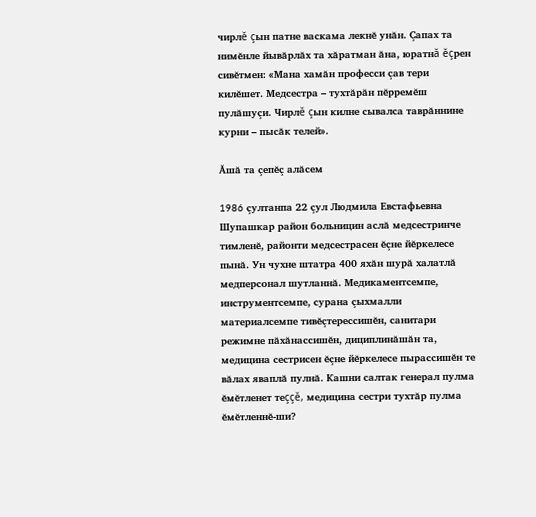чирлĕ çын патне васкама лекнĕ унăн. Çапах та нимĕнле йывăрлăх та хăратман ăна, юратнă ĕçрен сивĕтмен: «Мана хамăн професси çав тери килĕшет. Медсестра – тухтăрăн пĕрремĕш пулăшуçи. Чирлĕ çын килне сывалса таврăннине курни – пысăк телей».

Ăшă та çепĕç алăсем

1986 çултанпа 22 çул Людмила Евстафьевна Шупашкар район больницин аслă медсестринче тимленĕ, районти медсестрасен ĕçне йĕркелесе пынă. Ун чухне штатра 400 яхăн шурă халатлă медперсонал шутланнă. Медикаментсемпе, инструментсемпе, сурана çыхмалли материалсемпе тивĕçтерессишĕн, санитари режимне пăхăнассишĕн, дициплинăшăн та, медицина сестрисен ĕçне йĕркелесе пырассишĕн те вăлах яваплă пулнă. Кашни салтак генерал пулма ĕмĕтленет теççĕ, медицина сестри тухтăр пулма ĕмĕтленнĕ-ши?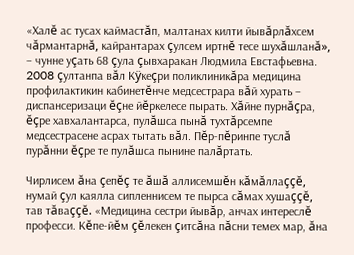«Халĕ ас тусах каймастăп, малтанах килти йывăрлăхсем чăрмантарнă, кайрантарах çулсем иртнĕ тесе шухăшланă», – чунне уçать 68 çула çывхаракан Людмила Евстафьевна. 2008 çултанпа вăл Кÿкеçри поликлиникăра медицина профилактикин кабинетĕнче медсестрара вăй хурать – диспансеризаци ĕçне йĕркелесе пырать. Хăйне пурнăçра, ĕçре хавхалантарса, пулăшса пынă тухтăрсемпе медсестрасене асрах тытать вăл. Пĕр-пĕринпе туслă пурăнни ĕçре те пулăшса пынине палăртать.

Чирлисем ăна çепĕç те ăшă аллисемшĕн кăмăллаççĕ, нумай çул каялла сипленнисем те пырса сăмах хушаççĕ, тав тăваççĕ. «Медицина сестри йывăр, анчах интереслĕ професси. Кĕпе-йĕм çĕлекен çитсăна пăсни темех мар, ăна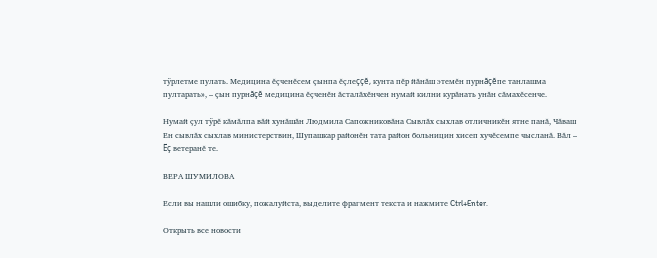тÿрлетме пулать. Медицина ĕçченĕсем çынпа ĕçлеççĕ, кунта пĕр йăнăш этемĕн пурнăçĕпе танлашма пултарать», – çын пурнăçĕ медицина ĕçченĕн ăсталăхĕнчен нумай килни курăнать унăн сăмахĕсенче.

Нумай çул тÿрĕ кăмăлпа вăй хунăшăн Людмила Сапожниковăна Сывлăх сыхлав отличникĕн ятне панă, Чăваш Ен сывлăх сыхлав министерствин, Шупашкар районĕн тата район больницин хисеп хучĕсемпе чысланă. Вăл – Ĕç ветеранĕ те.

ВЕРА ШУМИЛОВА

Если вы нашли ошибку, пожалуйста, выделите фрагмент текста и нажмите Ctrl+Enter.

Открыть все новости